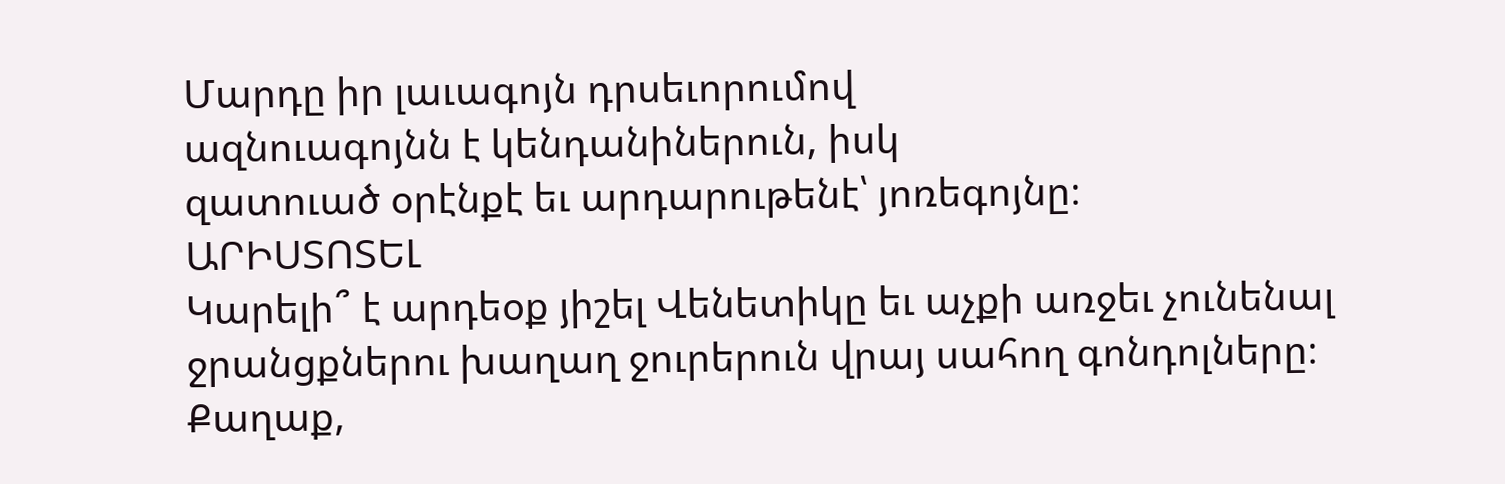Մարդը իր լաւագոյն դրսեւորումով
ազնուագոյնն է կենդանիներուն, իսկ
զատուած օրէնքէ եւ արդարութենէ՝ յոռեգոյնը։
ԱՐԻՍՏՈՏԵԼ
Կարելի՞ է արդեօք յիշել Վենետիկը եւ աչքի առջեւ չունենալ ջրանցքներու խաղաղ ջուրերուն վրայ սահող գոնդոլները։
Քաղաք,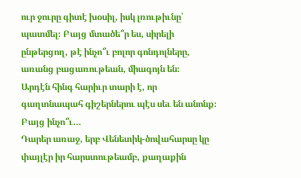ուր ջուրը գիտէ խօսիլ, իսկ լռութիւնը՝ պատմել։ Բայց մտածե՞ր ես, սիրելի ընթերցող, թէ ինչո՞ւ բոլոր գոնդոլները, առանց բացառութեան, միագոյն են։
Արդէն հինգ հարիւր տարի է, որ գաղտնապահ գիշերներու պէս սեւ են անոնք։ Բայց ինչո՞ւ…
Դարեր առաջ, երբ Վենետիկ-ծովահարսը կը փայլէր իր հարստութեամբ, քաղաքին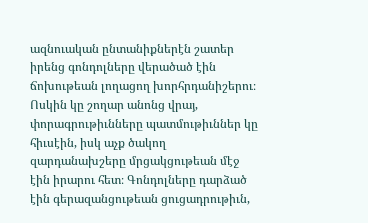ազնուական ընտանիքներէն շատեր իրենց գոնդոլները վերածած էին ճոխութեան լողացող խորհրդանիշերու։ Ոսկին կը շողար անոնց վրայ, փորագրութիւնները պատմութիւններ կը հիւսէին, իսկ աչք ծակող զարդանախշերը մրցակցութեան մէջ էին իրարու հետ։ Գոնդոլները դարձած էին գերազանցութեան ցուցադրութիւն,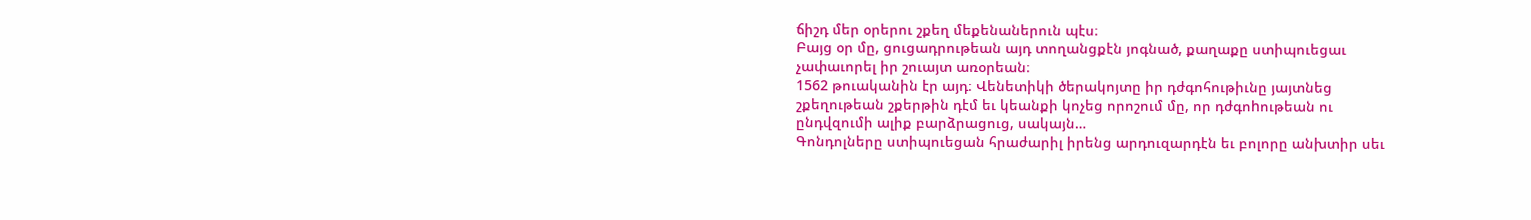ճիշդ մեր օրերու շքեղ մեքենաներուն պէս։
Բայց օր մը, ցուցադրութեան այդ տողանցքէն յոգնած, քաղաքը ստիպուեցաւ չափաւորել իր շուայտ առօրեան։
1562 թուականին էր այդ։ Վենետիկի ծերակոյտը իր դժգոհութիւնը յայտնեց շքեղութեան շքերթին դէմ եւ կեանքի կոչեց որոշում մը, որ դժգոhութեան ու ընդվզումի ալիք բարձրացուց, սակայն…
Գոնդոլները ստիպուեցան հրաժարիլ իրենց արդուզարդէն եւ բոլորը անխտիր սեւ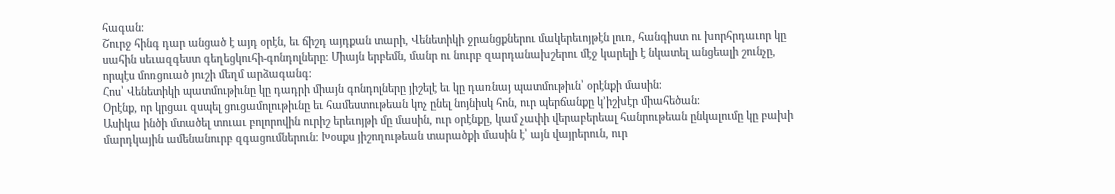հագան։
Շուրջ հինգ դար անցած է այդ օրէն, եւ ճիշդ այդքան տարի, Վենետիկի ջրանցքներու մակերեւոյթէն լուռ, հանգիստ ու խորհրդաւոր կը սահին սեւազգեստ գեղեցկուհի-գոնդոլները։ Միայն երբեմն, մանր ու նուրբ զարդանախշերու մէջ կարելի է նկատել անցեալի շունչը, որպէս մոռցուած յուշի մեղմ արձագանգ։
Հոս՝ Վենետիկի պատմութիւնը կը դադրի միայն գոնդոլները յիշելէ եւ կը դառնայ պատմութիւն՝ օրէնքի մասին։
Օրէնք, որ կրցաւ զսպել ցուցամոլութիւնը եւ համեստութեան կոչ ընել նոյնիսկ հոն, ուր պերճանքը կ’իշխէր միահեծան։
Ասիկա ինծի մտածել տուաւ բոլորովին ուրիշ երեւոյթի մը մասին, ուր օրէնքը, կամ չափի վերաբերեալ հանրութեան ընկալումը կը բախի մարդկային ամենանուրբ զգացումներուն։ Խօսքս յիշողութեան տարածքի մասին է՝ այն վայրերուն, ուր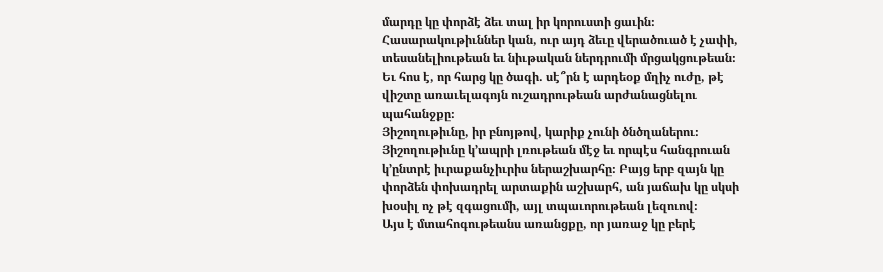մարդը կը փորձէ ձեւ տալ իր կորուստի ցաւին։
Հասարակութիւններ կան, ուր այդ ձեւը վերածուած է չափի, տեսանելիութեան եւ նիւթական ներդրումի մրցակցութեան։ Եւ հոս է, որ հարց կը ծագի. սէ՞րն է արդեօք մղիչ ուժը, թէ վիշտը առաւելագոյն ուշադրութեան արժանացնելու պահանջքը։
Յիշողութիւնը, իր բնոյթով, կարիք չունի ծնծղաներու։ Յիշողութիւնը կ’ապրի լռութեան մէջ եւ որպէս հանգրուան կ’ընտրէ իւրաքանչիւրիս ներաշխարհը։ Բայց երբ զայն կը փորձեն փոխադրել արտաքին աշխարհ, ան յաճախ կը սկսի խօսիլ ոչ թէ զգացումի, այլ տպաւորութեան լեզուով։
Այս է մտահոգութեանս առանցքը, որ յառաջ կը բերէ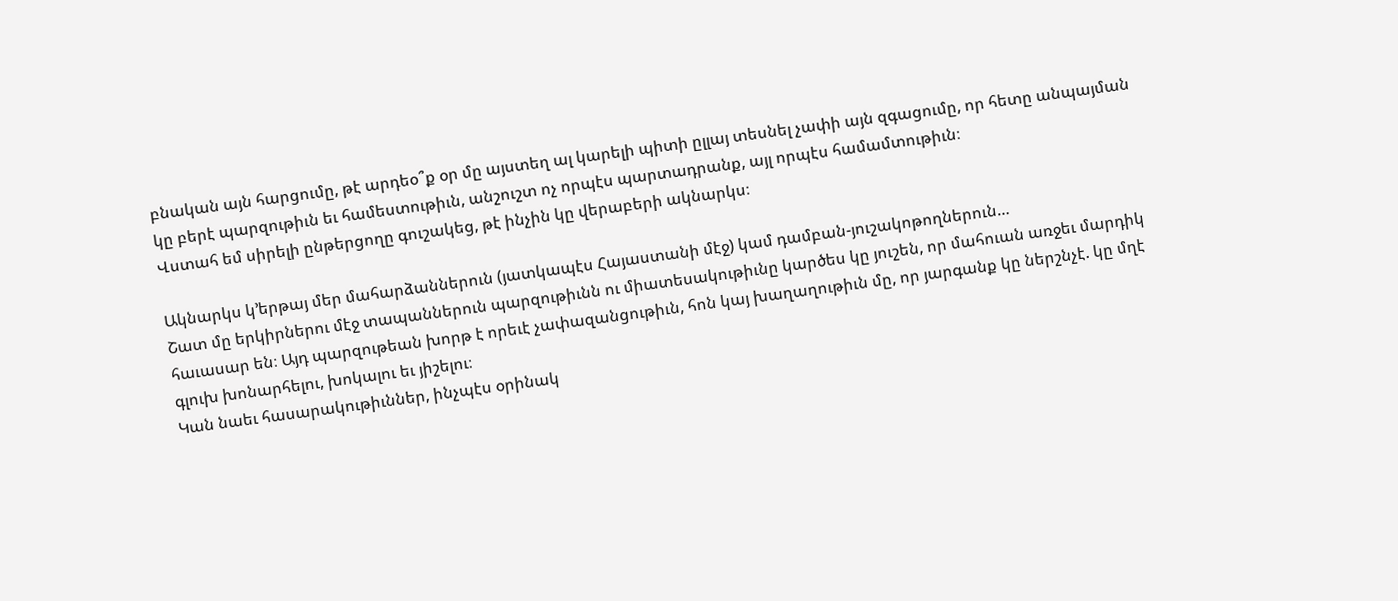բնական այն հարցումը, թէ արդեօ՞ք օր մը այստեղ ալ կարելի պիտի ըլլայ տեսնել չափի այն զգացումը, որ հետը անպայման կը բերէ պարզութիւն եւ համեստութիւն, անշուշտ ոչ որպէս պարտադրանք, այլ որպէս համամտութիւն։
Վստահ եմ սիրելի ընթերցողը գուշակեց, թէ ինչին կը վերաբերի ակնարկս։

Ակնարկս կ’երթայ մեր մահարձաններուն (յատկապէս Հայաստանի մէջ) կամ դամբան-յուշակոթողներուն…
Շատ մը երկիրներու մէջ տապաններուն պարզութիւնն ու միատեսակութիւնը կարծես կը յուշեն, որ մահուան առջեւ մարդիկ հաւասար են։ Այդ պարզութեան խորթ է որեւէ չափազանցութիւն, հոն կայ խաղաղութիւն մը, որ յարգանք կը ներշնչէ. կը մղէ գլուխ խոնարհելու, խոկալու եւ յիշելու։
Կան նաեւ հասարակութիւններ, ինչպէս օրինակ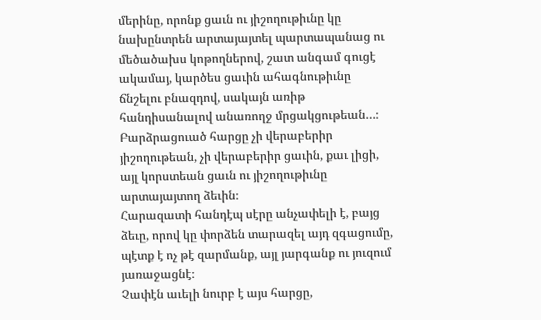մերինը, որոնք ցաւն ու յիշողութիւնը կը նախընտրեն արտայայտել պարտապանաց ու մեծածախս կոթողներով, շատ անգամ գուցէ ակամայ, կարծես ցաւին ահագնութիւնը ճնշելու բնազդով, սակայն առիթ հանդիսանալով անառողջ մրցակցութեան…։
Բարձրացուած հարցը չի վերաբերիր յիշողութեան, չի վերաբերիր ցաւին, քաւ լիցի, այլ կորստեան ցաւն ու յիշողութիւնը արտայայտող ձեւին։
Հարազատի հանդէպ սէրը անչափելի է, բայց ձեւը, որով կը փորձեն տարազել այդ զգացումը, պէտք է ոչ թէ զարմանք, այլ յարգանք ու յուզում յառաջացնէ։
Չափէն աւելի նուրբ է այս հարցը,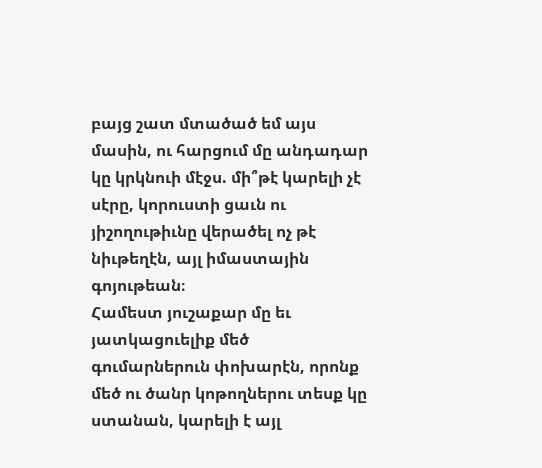բայց շատ մտածած եմ այս մասին, ու հարցում մը անդադար կը կրկնուի մէջս. մի՞թէ կարելի չէ սէրը, կորուստի ցաւն ու յիշողութիւնը վերածել ոչ թէ նիւթեղէն, այլ իմաստային գոյութեան։
Համեստ յուշաքար մը եւ յատկացուելիք մեծ գումարներուն փոխարէն, որոնք մեծ ու ծանր կոթողներու տեսք կը ստանան, կարելի է այլ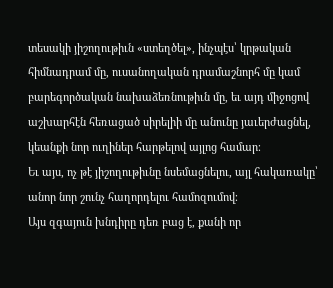տեսակի յիշողութիւն «ստեղծել», ինչպէս՝ կրթական հիմնադրամ մը, ուսանողական դրամաշնորհ մը կամ բարեգործական նախաձեռնութիւն մը, եւ այդ միջոցով աշխարհէն հեռացած սիրելիի մը անունը յաւերժացնել, կեանքի նոր ուղիներ հարթելով այլոց համար։
Եւ այս, ոչ թէ յիշողութիւնը նսեմացնելու, այլ հակառակը՝ անոր նոր շունչ հաղորդելու համոզումով։
Այս զգայուն խնդիրը դեռ բաց է, քանի որ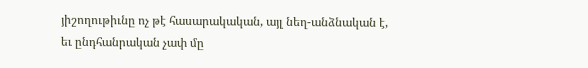յիշողութիւնը ոչ թէ հասարակական, այլ նեղ-անձնական է, եւ ընդհանրական չափ մը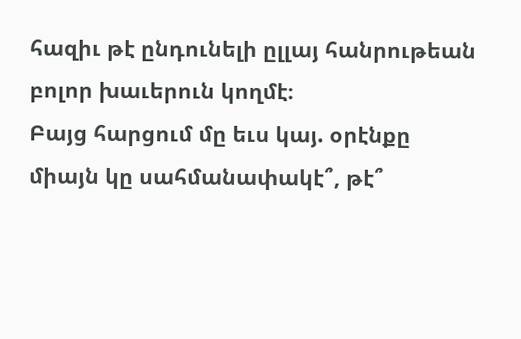հազիւ թէ ընդունելի ըլլայ հանրութեան բոլոր խաւերուն կողմէ։
Բայց հարցում մը եւս կայ. օրէնքը միայն կը սահմանափակէ՞, թէ՞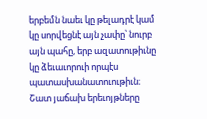երբեմն նաեւ կը թելադրէ կամ կը սորվեցնէ այն չափը՝ նուրբ այն պահը, երբ ազատութիւնը կը ձեւաւորուի որպէս պատասխանատուութիւն։
Շատ յաճախ երեւոյթները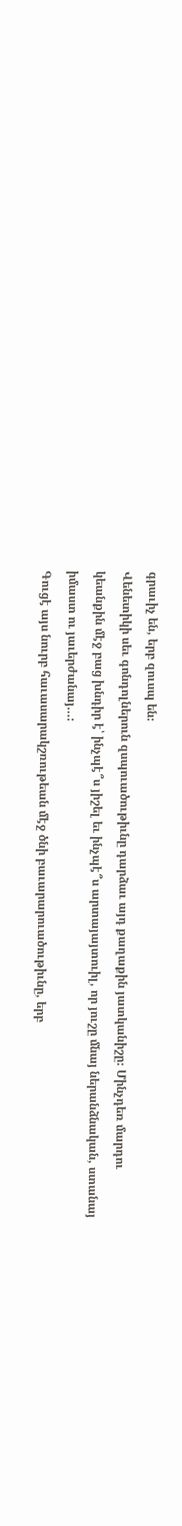գրաւիչ են, երբ զուսպ են։
Վենետիկի սեւ գոնդոլներուն զսպուածութիւնը դարձաւ այդ քաղաքին յատկանիշը։ Մինչդեռ մարդու կեանքին մէջ բաց խնդիր է՝ ինչպէ՞ս յիշել եւ ինչպէ՞ս արտայայտուիլ, որ յուշը մնայ ներանձնական, ստանայ իմաստ ու յաւերժանայ…։
Գուցէ այս նուրբ հաւասարակշռութեան մէջ ծնի բաւարարուածութիւնը, երբ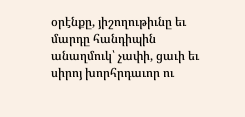օրէնքը, յիշողութիւնը եւ մարդը հանդիպին անաղմուկ՝ չափի, ցաւի եւ սիրոյ խորհրդաւոր ու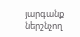յարգանք ներշնչող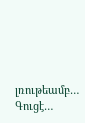լռութեամբ…
Գուցէ…